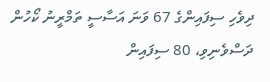ދިވެހި ސިފައިންގެ 67 ވަނަ އަސާސީ ތަމްރީނު ކޯހުން ދަސްވެނިވި، 80 ސިފައިން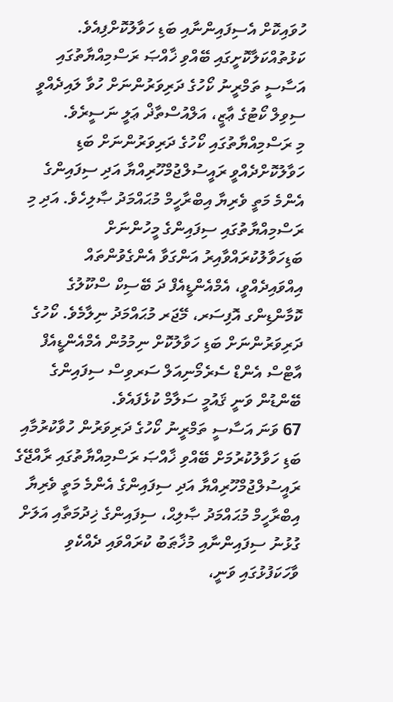ހުވައިކޮށް އެސިފައިންނާއި ބަޑި ހަވާލުކޮށްފިއެވެ. ކަޅުތުއްކަލާކޮށީގައި ބޭއްވި ޚާއްޞަ ރަސްމިއްޔާތުގައި އަސާސީ ތަމްރީނު ކޯހުގެ ދަރިވަރުންނަށް ހުވާ ލައިދެއްވީ ސިވިލް ކޯޓުގެ ޢާޒީ، އަލްއުސްތާޛް ޢަލީ ނަސީރެވެ.
މި ރަސްމިއްޔާތުގައި ކޯހުގެ ދަރިވަރުންނަށް ބަޑި ހަވާލުކޮށްދެއްވީ ރައީސުލްޖުމްހޫރިއްޔާ އަދި ސިފައިންގެ އެންމެ މަތީ ވެރިޔާ އިބްރާހީމް މުޙައްމަދު ޞާލިހެވެ. އަދި މި ރަސްމިއްޔާތުގައި ސިފައިންގެ މީހުންނަށް ބަޑިހަވާލުކުރައްވާއިރު އަންގަވާ އެންގެވުންތައް އިއްވައިދެއްވީ، އެމްއެންޑީއެފް ދަ ބޭސިކް ސްކޫލުގެ ކޮމާންޑިންގ އޮފިސަރ، މޭޖަރ މުޙައްމަދު ނިލާމެވެ. ކޯހުގެ ދަރިވަރުންނަށް ބަޑި ހަވާލުކޮށް ނިމުމުން އެމްއެންޑީއެފް އާޓްސް އެންޑް ސެރެމޯނިއަލް ސަރވިސް ސިފައިންގެ ބޭންޑުން ވަނީ ޤައުމީ ސަލާމް ކުޅެފައެވެ.
67 ވަނަ އަސާސީ ތަމްރީނު ކޯހުގެ ދަރިވަރުން ހުވާކުރުމާއި ބަޑި ހަވާލުކުރުމަށް ބޭއްވި ޚާއްޞަ ރަސްމިއްޔާތުގައި ރާއްޖޭގެ ރައީސުލްޖުމްހޫރިއްޔާ އަދި ސިފައިންގެ އެންމެ މަތީ ވެރިޔާ އިބްރާހީމް މުޙައްމަދު ޞާލިޙް، ސިފައިންގެ ޚިދުމަތާއި އަލަށް ގުޅުނު ސިފައިންނާއި މުޚާޠަބު ކުރައްވައި ދެއްކެވި ވާހަކަފުޅުގައި ވަނީ،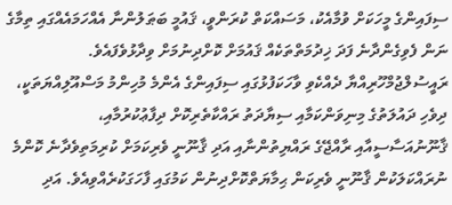ސިފައިންގެ މީހަކަށް ވުމާއެކު، މަސައްކަތް ކުރަންވީ، ޤައުމީ ބަޠަލުންނާ އެއްހަމައެއްގައި ތިމާގެ ނަން ފެވިގެންދާނެ ފަދަ ޚިދުމަތްތަކެއް ޤައުމަށް ކޮށްދިނުމަށް ވިދާޅުވެފައެވެ. ރައީސުލްޖުމްހޫރިއްޔާ ދެއްކެވި ވާހަކަފުޅުގައި ސިފައިންގެ އެންމެ މުހިންމު މަސްއޫލިއްޔަތަކީ، ދިވެހި ދައުލަތުގެ މިނިވަންކަމާއި ސިޔާދަތު ރައްކާތެރިކޮށް ދިފާޢުކުރުމާއި، ޤާނޫނުއަސާސީއާއި ރާއްޖޭގެ ރައްޔިތުންނާއި އަދި ޤާނޫނީ ވެރިކަމަށް ކުރިމަތިވެދާނެ ކޮންމެ ނުރައްކަލަކުން ޤާނޫނީ ވެރިކަން ޙިމާޔަތްކޮށްދިނުން ކަމުގައި ފާހަގަކުރެއްވިއެވެ. އަދި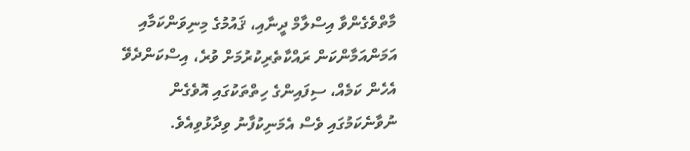މާތްވެގެންވާ އިސްލާމް ދީނާއި، ޤައުމުގެ މިނިވަންކަމާއި އަމަންއަމާންކަން ރައްކާތެރިކުރުމަށް ވުރެ، އިސްކަންދެވޭ އެހެން ކަމެއް، ސިފައިންގެ ހިތްތަކުގައި އޮވެގެން ނުވާނެކަމުގައި ވެސް އެމަނިކުފާނު ވިދާޅުވިއެވެ.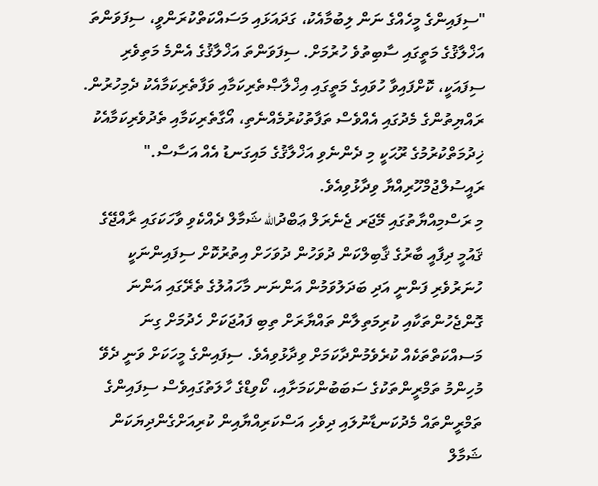"ސިފައިންގެ މީހެއްގެ ނަން ލިބުމާއެކު، ގަދައަޅައި މަސައްކަތްކުރަންވީ، ސިފަވަންތަ އަޚްލާޤުގެ މަތީގައި ސާބިތުވެ ހުރުމަށް. ސިފަވަންތަ އަޚްލާޤުގެ އެންމެ މަތިވެރި ސިފައަކީ، ކޮށްފައިވާ ހުވައިގެ މަތީގައި އިޚްލާޞްތެރިކަމާއި ވަފާތެރިކަމާއެކު ދެމިހުރުން. ރައްޔިތުންގެ މެދުގައި އެއްވެސް ތަފާތުކުރުމެއްނެތި، އޯގާތެރިކަމާއި ތެދުވެރިކަމާއެކު ޚިދުމަތްކުރުމުގެ ރޫޙަކީ މި ދެންނެވި އަޚްލާޤުގެ މައިގަނޑު އެއް އަސާސް." ރައީސުލްޖުމްހޫރިއްޔާ ވިދާޅުވިއެވެ.
މި ރަސްމިއްޔާތުގައި މޭޖަރ ޖެނެރަލް ޢަބްދުالله ޝަމާލް ދެއްކެވި ވާހަކަގައި ރާއްޖޭގެ ޤައުމީ ދިފާއީ ބާރުގެ ޤާބިލްކަން ދުވަހުން ދުވަހަށް އިތުރުކޮށް ސިފައިންނަކީ ހުނަރުވެރި ފަންނީ އަދި ބަދަލުވަމުން އަންނަނ މާހައުލުގެ ތެރޭގައި އަންނަ ގޮންޖެހުންތަކާއި ކުރިމަތިލާން ތައްޔާރަށް ތިބި ފައުޖަކަށް ހެދުމަށް ގިނަ މަސއްކަތްތަކެއް ކުރެވެމުންދާކަމަށް ވިދާޅުވިއެވެ. ސިފައިންގެ މީހަކަށް ވަނީ ދެވޭ މުހިންމު ތަމްރީންތަކުގެ ސަބަބުންކަމަށާއި، ކޯވިޑްގެ ހާލަތުގައިވެސް ސިފައިންގެ ތަމްރީންތައް މެދުކަނޑާނުލައި ދިވެހި އަސްކަރިއްޔާއިން ކުރިއަށްގެންދިޔަކަން ޝަމާލް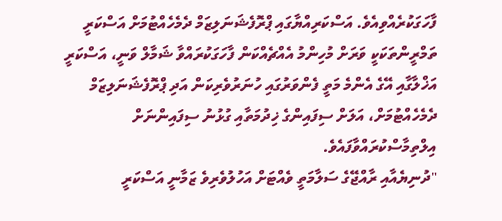ފާހަގަކުރެއްވިއެވެ. އަސްކަރިއްޔާގައި ޕްރޮފެޝަނަލިޒަމް ދެމެހެއްޓުމަށް އަސްކަރީ ތަމްރީންތަކަކީ ވަރަށް މުހިންމު އެއްޗެއްކަން ފާހަގަކުރައްވާ ޝަމާލް ވަނީ، އަސްކަރީ އަޚްލާގާއި އޭގެ އެންމެ މަތީ ފެންވަރުގައި ހުނަރުވެރިކަން އަދި ޕްރޮފެޝަނަލިޒަމް ދެމެހެއްޓުމަށް، އަލަށް ސިފައިންގެ ޚިދުމަތާއި ގުޅުނު ސިފައިންނަށް އިލްތިމާސްކުރައްވާފައެވެ.
"ދުނިޔެއާއި ރާއްޖޭގެ ސަލާމަތީ ވެއްޓަށް އަހުލުވެރިވެ ޒަމާނީ އަސްކަރީ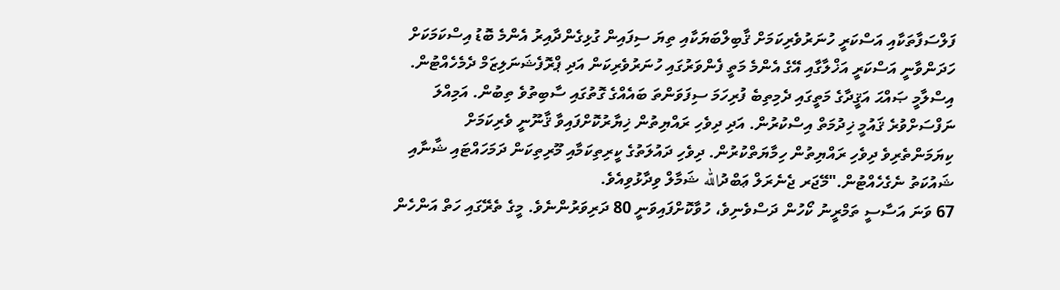ފަލްސަފާތަކާއި އަސްކަރީ ހުނަރުވެރިކަމަށް ޤާބިލްބަޔަކާއި ތިޔަ ސިފައިން ގުޅިގެންދާއިރު އެންމެ ބޮޑު އިސްކަމަކަށް ހަދަންވާނީ އަސްކަރީ އަޚްލާގާއި އޭގެ އެންމެ މަތީ ފެންވަރުގައި ހުނަރުވެރިކަން އަދި ޕްރޮފެޝަނަލިޒަމް ދެމެހެއްޓުން. އިސްލާމީ ޞައްޙަ އަޤީދާގެ މަތީގައި ދެމިތިބެ ފުރިހަމަ ސިފަވަންތަ ބައެއްގެ ގޮތުގައި ސާބިތުވެ ތިބުން. އަމިއްލަ ނަފްސަށްވުރެ ޤައުމީ ޚިދުމަތް އިސްކުރުން. އަދި ދިވެހި ރައްޔިތުން ޚިޔާރުކޮށްފައިވާ ޤާނޫނީ ވެރިކަމަށް ކިޔަމަންތެރިވެ ދިވެހި ރައްޔިތުން ހިމާޔަތްކުރުން. ދިވެހި ދައުލަތުގެ ކީރިތިކަމާއި މޫރިތިކަން ދަމަހައްޓައި ޝާނާއި ޝައުކަތު ނެގެހެއްޓުން."މޭޖަރ ޖެނެރަލް ޢަބްދުالله ޝަމާލް ވިދާޅުވިއެވެ.
67 ވަނަ އަސާސީ ތަމްރީނު ކޯހުން ދަސްވެނިވެ، ހުވާކޮށްފައިވަނީ 80 ދަރިވަރުންނެވެ. މީގެ ތެރޭގައި ހަތް އަންހެން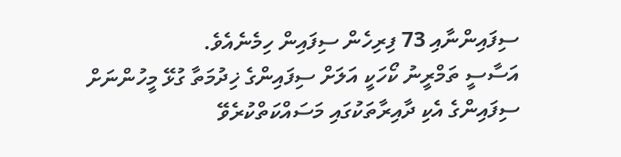ސިފައިންނާއި 73 ފިރިހެން ސިފައިން ހިމެނެއެވެ.
އަސާސީ ތަމްރީނު ކޯހަކީ އަލަށް ސިފައިންގެ ޚިދުމަތާ ގުޅޭ މީހުންނަށް ސިފައިންގެ އެކި ދާއިރާތަކުގައި މަސައްކަތްކުރެވޭ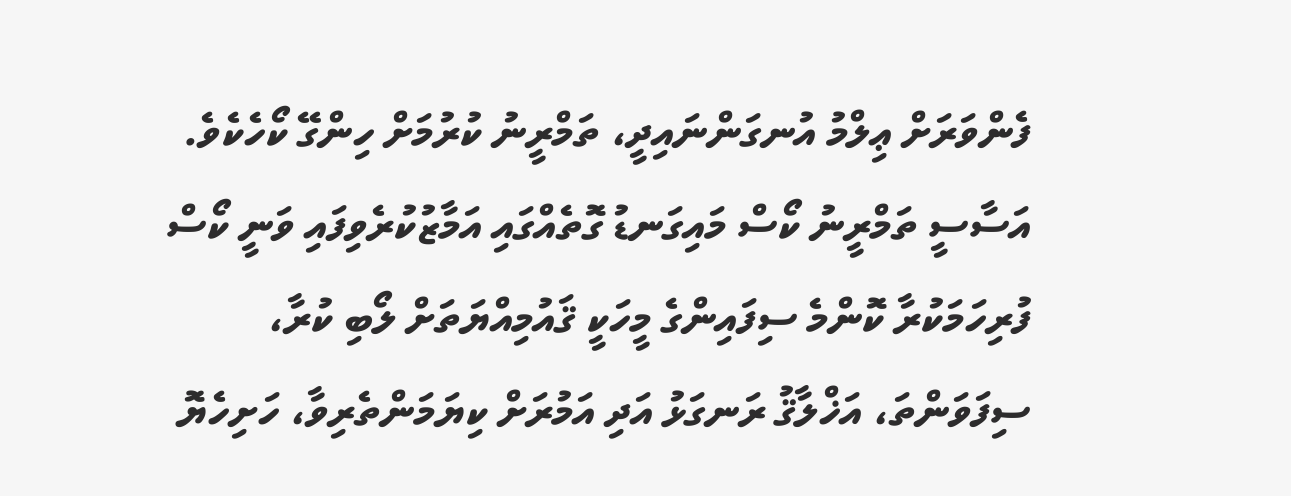ފެންވަރަށް ޢިލްމު އުނގަންނައިދީ، ތަމްރީނު ކުރުމަށް ހިންގޭ ކޯހެކެވެ. އަސާސީ ތަމްރީނު ކޯސް މައިގަނޑު ގޮތެއްގައި އަމާޒުކުރެވިފައި ވަނީ ކޯސް ފުރިހަމަކުރާ ކޮންމެ ސިފައިންގެ މީހަކީ ޤައުމިއްޔަތަށް ލޯބި ކުރާ، ސިފަވަންތަ، އަޚްލާޤު ރަނގަޅު އަދި އަމުރަށް ކިޔަމަންތެރިވާ، ހަށިހެޔޮ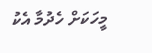މީހަކަށް ހެދުމާ އެކު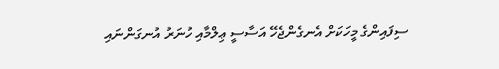ސިފައިންގެ މީހަކަށް އެނގެންޖެހޭ އަސާސީ ޢިލްމާއި ހުނަރު އުނގަންނައި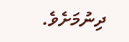ދިނުމަށެވެ.